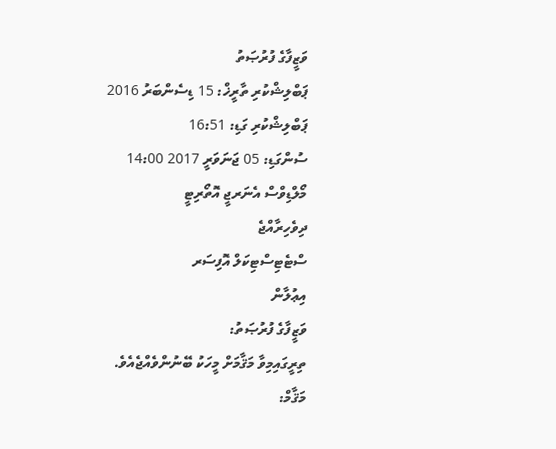ވަޒީފާގެ ފުރުޞަތު
ޕަބްލިޝްކުރި ތާރީޚް: 15 ޑިސެންބަރު 2016
ޕަބްލިޝްކުރި ގަޑި: 16:51
ސުންގަޑި: 05 ޖަނަވަރީ 2017 14:00
މޯލްޑިވްސް އެނަރޖީ އޮތޯރިޓީ
ދިވެހިރާއްޖެ
ސްޓެޓިސްޓިކަލް އޮފިސަރ
އިޢުލާން
ވަޒީފާގެ ފުރުޞަތު:
ތިރީގައިމިވާ މަޤާމަށް މީހަކު ބޭނުންވެއްޖެއެވެ.
މަޤާމް: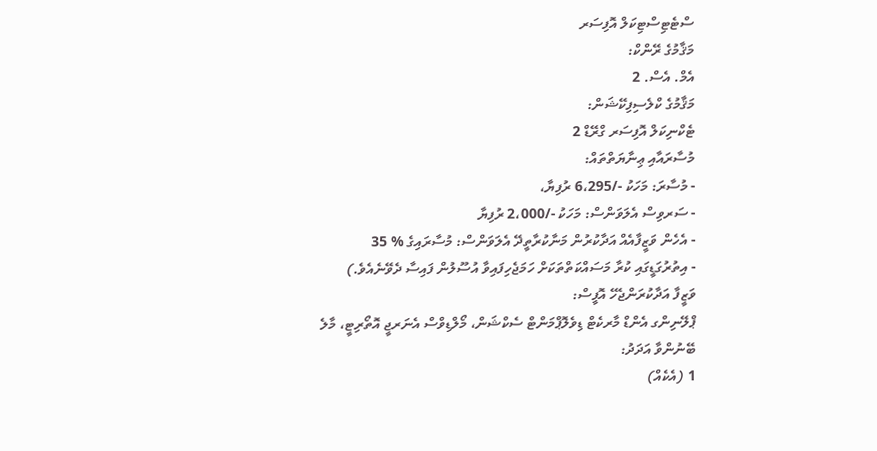ސްޓެޓިސްޓިކަލް އޮފިސަރ
މަޤާމުގެ ރޭންކް:
އެމް. އެސް. 2
މަޤާމުގެ ކްލެސިފިކޭޝަން:
ޓެކްނިކަލް އޮފިސަރ ގްރޭޑް 2
މުސާރައާއި ޢިނާޔަތްތައް:
- މުސާރަ: މަހަކު -/6،295 ރުފިޔާ،
- ސަރވިސް އެލަވަންސް: މަހަކު -/2،000 ރުފިޔާ
- އެހެން ވަޒީފާއެއް އަދާކުރުން މަނާކުރާތީދޭ އެލަވަންސް: މުސާރައިގެ % 35
- އިތުރުގަޑީގައި ކުރާ މަސައްކަތްތަކަށް ހަމަޖެހިފައިވާ އުސޫލުން ފައިސާ ދެވޭނެއެވެ.)
ވަޒީފާ އަދާކުރަންޖެހޭ އޮފީސް:
ޕްލޭނިންގ އެންޑް މާރކެޓް ޑިވެލޮޕްމަންޓް ސެކްޝަން، މޯލްޑިވްސް އެނަރޖީ އޮތޯރިޓީ، މާލެ
ބޭނުންވާ އަދަދު:
1 (އެކެއް)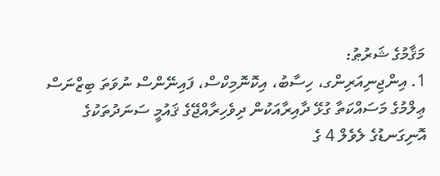މަޤާމުގެ ޝަރުޠު:
1. އިންޖިނިއަރިންގ، ހިސާބު، އިކޮނޮމިކްސް، ފައިނޭންސް ނުވަތަ ބިޒްނަސް ޢިލްމުގެ މަސައްކަތާ ގުޅޭ ދާއިރާއަކުން ދިވެހިރާއްޖޭގެ ޤައުމީ ސަނަދުތަކުގެ އޮނިގަނޑުގެ ލެވެލް 4 ގެ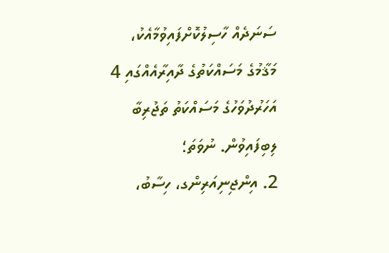ސަނަދެއް ހާސިލުކޮށްފައިވުމާއެކު، މަޤާމުގެ މަސައްކަތުގެ ދާއިރާއެއްގައި 4 އަހަރުދުވަހުގެ މަސައްކަތު ތަޖުރިބާ ލިބިފައިވުން. ނުވަތަ؛
2. އިންޖިނިއަރިންގ، ހިސާބު،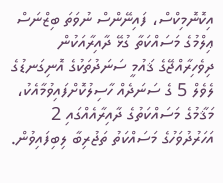އިކޮނޮމިކްސް، ފައިނޭންސް ނުވަތަ ބިޒްނަސް ޢިލްމުގެ މަސައްކަތާ ގުޅޭ ދާއިރާއަކުން ދިވެހިރާއްޖޭގެ ޤައުމީ ސަނަދުތަކުގެ އޮނިގަނޑުގެ ލެވެލް 5 ގެ ސަނަދެއް ހާސިލުކޮށްފައިވުމާއެކު، މަޤާމުގެ މަސައްކަތުގެ ދާއިރާއެއްގައި 2 އަހަރުދުވަހުގެ މަސައްކަތު ތަޖުރިބާ ލިބިފައިވުން.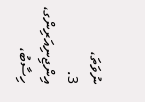ނުވަތަ،
3. އިންޖިނިއަރިންގ، ހިސާބު،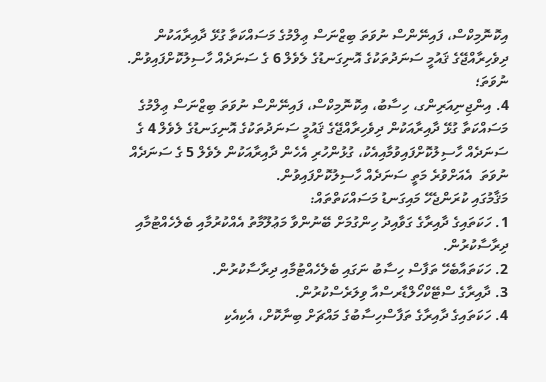އިކޮނޮމިކްސް، ފައިނޭންސް ނުވަތަ ބިޒްނަސް ޢިލްމުގެ މަސައްކަތާ ގުޅޭ ދާއިރާއަކުން ދިވެހިރާއްޖޭގެ ޤައުމީ ސަނަދުތަކުގެ އޮނިގަނޑުގެ ލެވެލް 6 ގެ ސަނަދެއް ހާސިލުކޮށްފައިވުން. ނުވަތަ؛
4. އިންޖިނިއަރިންގ، ހިސާބު، އިކޮނޮމިކްސް، ފައިނޭންސް ނުވަތަ ބިޒްނަސް ޢިލްމުގެ މަސައްކަތާ ގުޅޭ ދާއިރާއަކުން ދިވެހިރާއްޖޭގެ ޤައުމީ ސަނަދުތަކުގެ އޮނިގަނޑުގެ ލެވެލް 4 ގެ ސަނަދެއް ހާސިލުކޮށްފައިވުމާއިއެކު، ގުޅުންހުރި އެހެން ދާއިރާއަކުން ލެވެލް 5 ގެ ސަނަދެއް ނުވަތަ  އެއަށްވުރެ މަތީ ސަނަދެއް ހާސިލުކޮށްފައިވުން.
މަޤާމުގައި ކުރަންޖެހޭ މައިގަނޑު މަސައްކަތްތައް:
1. ހަކަތައިގެ ދާއިރާގެ ގަވާއިދު ހިންގުމަށް ބޭނުންވާ މަޢުލޫމާތު އެއްކުރުމާއި ބެލެހެއްޓުމާއި ދިރާސާކުރުން.
2. ހަކަތައާބެހޭ ތަފާސް ހިސާބު ނަގައި ބެލެހެއްޓުމާއި ދިރާސާކުރުން.
3. ދާއިރާގެ ސްޓޭކްހޯލްޑާރސްއާ ވިލަރެސްކުރުން.
4. ހަކަތައިގެ ދާއިރާގެ ތަފާސްހިސާބުގެ މައްޗަށް ބިނާކޮށް، އެކިއެކި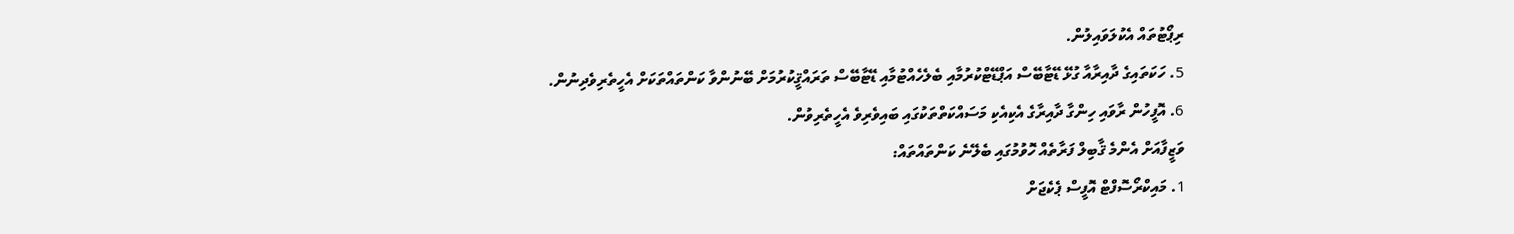ރިޕޯޓުތައް އެކުލަވައިލުން.
5. ހަކަތައިގެ ދާއިރާއާ ގުޅޭ ޑޭޓާބޭސް އަޕްޑޭޓްކުރުމާއި ބެލެހެއްޓުމާއި ޑޭޓާބޭސް ތަރައްޤީކުރުމަށް ބޭނުންވާ ކަންތައްތަކަށް އެހީތެރިވެދިނުން.
6. އޮފީހުން ރާވައި ހިންގާ ދާއިރާގެ އެކިއެކި މަސައްކަތްތަކުގައި ބައިވެރިވެ އެހީތެރިވުން.
ވަޒީފާއަށް އެންމެ ޤާބިލް ފަރާތެއް ހޮވުމުގައި ބެލޭނެ ކަންތައްތައް:
1. މައިކްރޯސޮފްޓް އޮފީސް ޕެކެޖަށް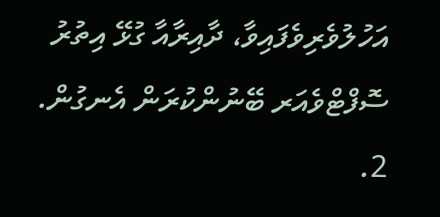އަހުލުވެރިވެފައިވާ، ދާއިރާއާ ގުޅޭ އިތުރު ސޮފްޓްވެއަރ ބޭނުންކުރަން އެނގުން.
2.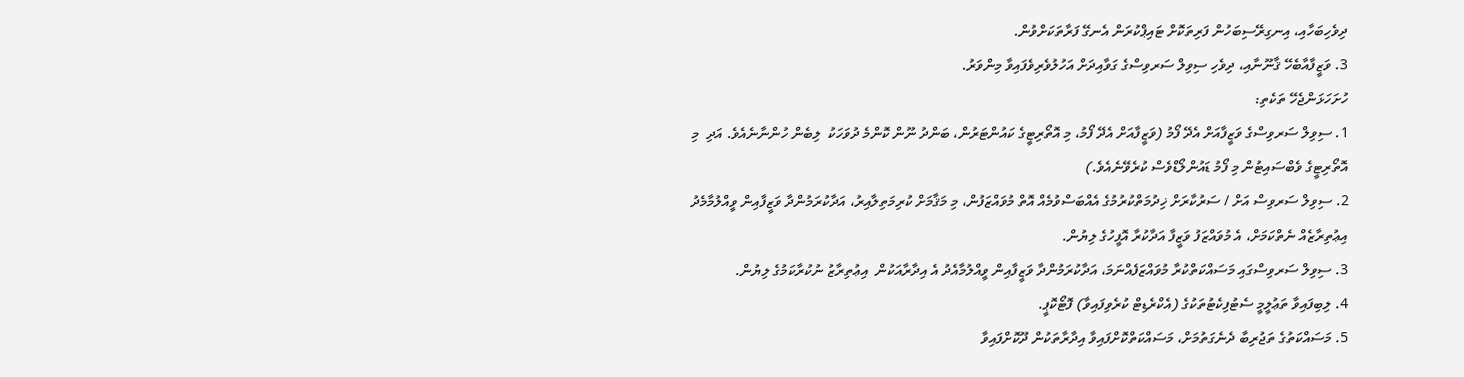ދިވެހިބަހާއި، އިނގިރޭސިބަހުން ފަރިތަކޮށް ޓައިޕްކުރަން އެނގޭ ފަރާތަކަށްވުން.
3. ވަޒީފާއާބެހޭ ޤާނޫނާއި، ދިވެހި ސިވިލް ސަރވިސްގެ ގަވާއިދަށް އަހުލުވެރިވެފައިވާ މިންވަރު.
ހުށަހަޅަންޖެހޭ ތަކެތި:
1. ސިވިލް ސަރވިސްގެ ވަޒީފާއަށް އެދޭ ފޯމު (ވަޒީފާއަށް އެދޭ ފޯމު، މި އޮތޯރިޓީގެ ކައުންޓަރުން، ބަންދު ނޫން ކޮންމެ ދުވަހަކު  ލިބެން ހުންނާނެއެވެ. އަދި  މި އޮތޯރިޓީގެ ވެބްސައިޓުން މި ފޯމު ޑައުންލޯޑްވެސް ކުރެވޭނެއެވެ.)
2. ސިވިލް ސަރވިސް އަށް / ސަރުކާރަށް ޚިދުމަތްކުރުމުގެ އެއްބަސްވުމެއް އޮތް މުވައްޒަފުން، މި މަޤާމަށް ކުރިމަތިލާއިރު، އަދާކުރަމުންދާ ވަޒީފާއިން ވީއްލުމާމެދު އިޢުތިރާޒެއް ނެތްކަމަށް، އެ މުވައްޒަފު ވަޒީފާ އަދާކުރާ އޮފީހުގެ ލިޔުން.
3. ސިވިލް ސަރވިސްގައި މަސައްކަތްކުރާ މުވައްޒަފެއްނަމަ، އަދާކުރަމުންދާ ވަޒީފާއިން ވީއްލުމާއެދު އެ އިދާރާއަކުން  އިޢުތިރާޒު ނުކުރާކަމުގެ ލިޔުން.
4. ލިބިފައިވާ ތަޢުލީމީ ސެޓުފިކެޓުތަކުގެ (އެކްރެޑިޓް ކުރެވިފައިވާ) ފޮޓޯކޮޕީ.
5. މަސައްކަތުގެ ތަޖުރިބާ ދެނެގަތުމަށް، މަސައްކަތްކޮށްފައިވާ އިދާރާތަކުން ދޫކޮށްފައިވާ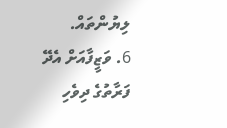ލިޔުންތައް.
6. ވަޒީފާއަށް އެދޭ ފަރާތުގެ ދިވެހި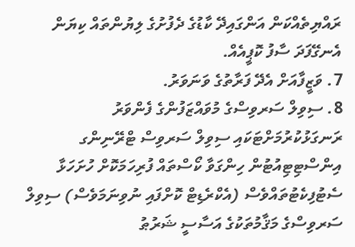ރައްޔިތެއްކަން އަންގައިދޭ ކާޑުގެ ދެފުށުގެ ލިޔުންތައް ކިޔަން އެނގޭފަދަ ސާފު ކޮޕީއެއް.
7. ވަޒީފާއަށް އެދޭ ފަރާތުގެ ވަނަވަރު.
8. ސިވިލް ސަރވިސްގެ މުވައްޒަފުންގެ ފެންވަރު ރަނގަޅުކުރުމަށްޓަކައި ސިވިލް ސަރވިސް ޓްރޭނިންގ އިންސްޓިޓިއުޓުން ހިންގަވާ ކޯސްތައް ފުރިހަމަކޮށް ހުށަހަޅާ ސެޓުފިކެޓުތައްވެސް (އެކްރެޑިޓް ކޮށްފައި ނުވިނަމަވެސް) ސިވިލް ސަރވިސްގެ މަޤާމުތަކުގެ އަސާސީ ޝަރުޠު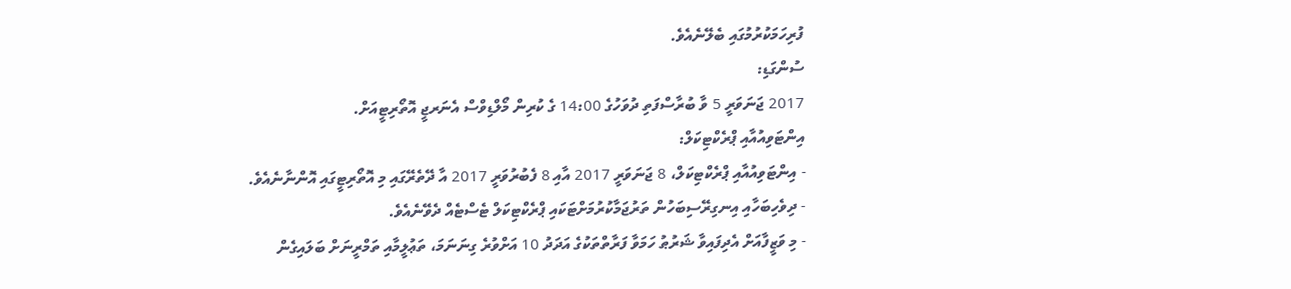ފުރިހަމަކުރުމުގައި ބެލޭނެއެވެ.
ސުންގަޑި:
2017 ޖަނަވަރީ 5 ވާ ބުރާސްފަތި ދުވަހުގެ 14:00 ގެ ކުރިން މޯލްޑިވްސް އެނަރޖީ އޮތޯރިޓީއަށް.
އިންޓަވިއުއާއި ޕްރެކްޓިކަލް:
- އިންޓަވިއުއާއި ޕްރެކްޓިކަލް، 8 ޖަނަވަރީ 2017 އާއި 8 ފެބުރުވަރީ 2017 އާ ދޭތެރޭގައި މި އޮތޯރިޓީގައި އޮންނާނެއެވެ.
- ދިވެހިބަހާއި އިނގިރޭސިބަހުން ތަރުޖަމާކުރުމަށްޓަކައި ޕްރެކްޓިކަލް ޓެސްޓެއް ދެވޭނެއެވެ.
- މި ވަޒީފާއަށް އެދިފައިވާ ޝަރުޠު ހަމަވާ ފަރާތްތަކުގެ އަދަދު 10 އަށްވުރެ ގިނަނަމަ، ތަޢުލީމާއި ތަމްރީނަށް ބަލައިގެން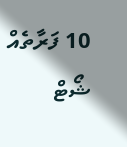10 ފަރާތެއް ޝޯޓް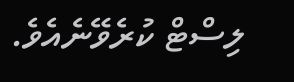ލިސްޓް ކުރެވޭނެއެވެ.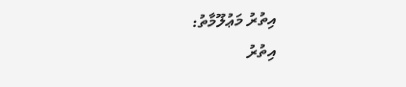އިތުރު މަޢުލޫމާތު:
އިތުރު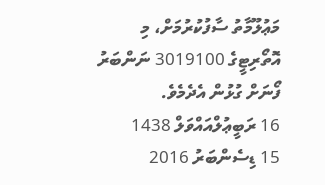މަޢުލޫމާތު ސާފުކުރުމަށް، މި އޮތޯރިޓީގެ 3019100 ނަންބަރު ފޯނަށް ގުޅުން އެދެމެވެ.
16 ރަބީޢުލްއައްވަލް 1438
15 ޑިސެންބަރު 2016